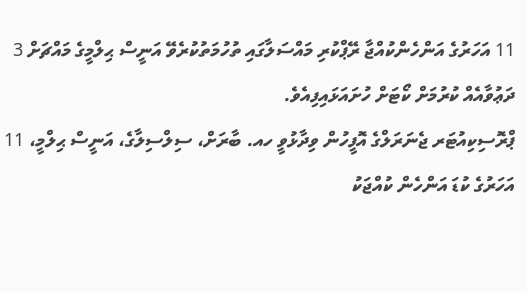11 އަހަރުގެ އަންހެންކުއްޖާ ރޭޕްކުރި މައްސަލާގައި ތުހުމަތުކުރެވޭ އަނީސް ޙިލްމީގެ މައްޗަށް 3 ދަޢުވާއެއް ކުރުމަށް ކޯޓަށް ހުށައަޅައިފިއެވެ.
ޕްރޮސިކިއުޓަރ ޖެނަރަލްގެ އޮފީހުން ވިދާޅުވީ ހއ. ބާރަށް، ސިލްސިލާގެ، އަނީސް ޙިލްމީ، 11 އަހަރުގެ ކުޑަ އަންހެން ކުއްޖަކު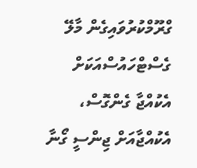ގްރޫމްކުރުވައިގެން މާލޭ ގެސްޓްހައުސްއަކަށް އެކުއްޖާ ގެންގޮސް، އެކުއްޖާއަށް ޖިންސީ ގޯނާ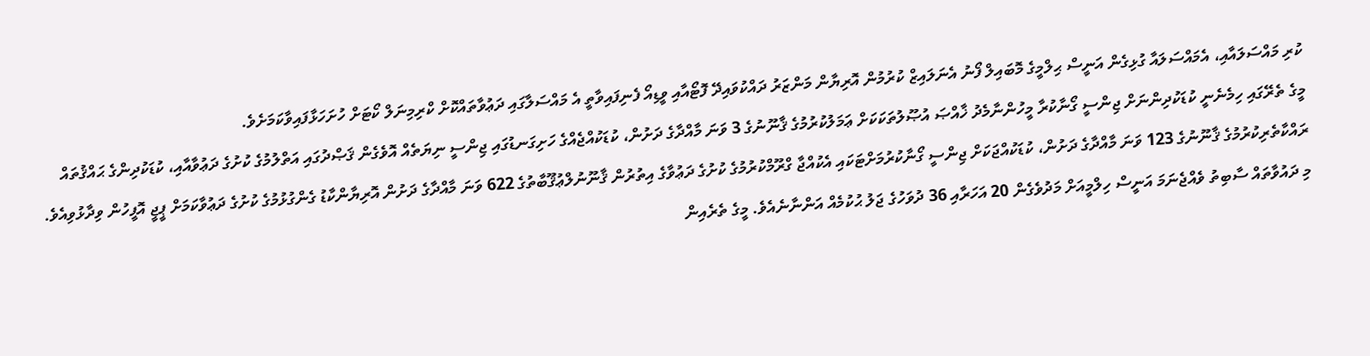ކުރި މައްސަލައާއި، އެމައްސަލައާ ގުޅިގެން އަނީސް ޙިލްމީގެ މޮބައިލް ފޯނު އެނަލައިޒް ކުރުމުން އޮރިޔާން މަންޒަރު ދައްކުވައިދޭ ފޮޓޯއާއި ވީޑިއޯ ފެނިފައިވާތީ އެ މައްސަލާގައި ދަޢުވާތައްކޮށް ކްރިމިނަލް ކޯޓަށް ހުށަހަޅާފައިވާކަމަށެވެ.
މީގެ ތެރޭގައި ހިމެނެނީ ކުޑަކުދިންނަށް ޖިންސީ ގޯނާކުރާ މީހުންނާމެދު ޚާއްޞަ އުޞޫލުތަކަކަށް ޢަމަލުކުރުމުގެ ޤާނޫނުގެ 3 ވަނަ މާއްދާގެ ދަށުން، ކުޑަކުއްޖެއްގެ ހަށިގަނޑުގައި ޖިންސީ ނިޔަތެއް އޮވެގެން ޤަޞްދުގައި އަތްލުމުގެ ކުށުގެ ދަޢުވާއާއި، ކުޑަކުދިންގެ ޙައްޤުތައް ރައްކާތެރިކުރުމުގެ ޤާނޫނުގެ 123 ވަނަ މާއްދާގެ ދަށުން، ކުޑަކުއްޖަކަށް ޖިންސީ ގޯނާކުރުމަށްޓަކައި އެކުއްޖާ ގްރޫމްކުރުމުގެ ކުށުގެ ދަޢުވާގެ އިތުރުން ޤާނޫނުލްޢުޤޫބާތުގެ 622 ވަނަ މާއްދާގެ ދަށުން އޮރިޔާންކާޑު ގެންގުޅުމުގެ ކުށުގެ ދަޢުވާކަމަށް ޕީޖީ އޮފީހުން ވިދާޅުވިއެވެ.
މި ދައުވާތައް ސާބިތު ވެއްޖެނަމަ އަނީސް ހިލްމީއަށް މަދުވެގެން 20 އަހަރާއި 36 ދުވަހުގެ ޖަލު ޙުކުމެއް އަންނާނެއެވެ. މީގެ ތެރެއިން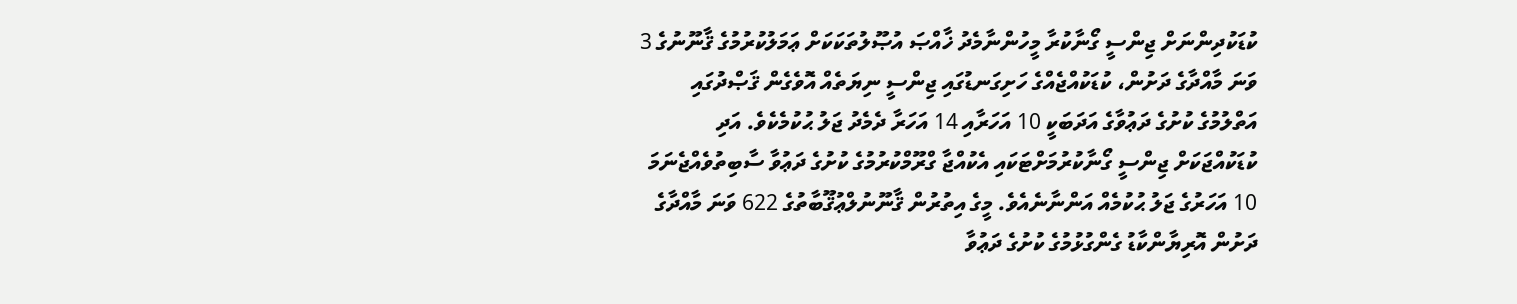ކުޑަކުދިންނަށް ޖިންސީ ގޯނާކުރާ މީހުންނާމެދު ޚާއްޞަ އުޞޫލުތަކަކަށް ޢަމަލުކުރުމުގެ ޤާނޫނުގެ 3 ވަނަ މާއްދާގެ ދަށުން، ކުޑަކުއްޖެއްގެ ހަށިގަނޑުގައި ޖިންސީ ނިޔަތެއް އޮވެގެން ޤަޞްދުގައި އަތްލުމުގެ ކުށުގެ ދަޢުވާގެ އަދަބަކީ 10 އަހަރާއި 14 އަހަރާ ދެމެދު ޖަލު ޙުކުމެކެވެ. އަދި ކުޑަކުއްޖަކަށް ޖިންސީ ގޯނާކުރުމަށްޓަކައި އެކުއްޖާ ގްރޫމްކުރުމުގެ ކުށުގެ ދަޢުވާ ސާބިތުވެއްޖެނަމަ 10 އަހަރުގެ ޖަލު ޙުކުމެއް އަންނާނެއެވެ. މީގެ އިތުރުން ޤާނޫނުލްޢުޤޫބާތުގެ 622 ވަނަ މާއްދާގެ ދަށުން އޮރިޔާންކާޑު ގެންގުޅުމުގެ ކުށުގެ ދަޢުވާ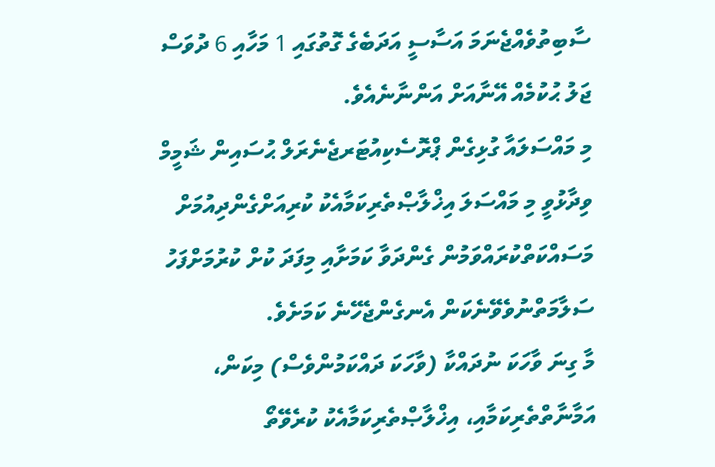ސާބިތުވެއްޖެނަމަ އަސާސީ އަދަބެގެ ގޮތުގައި 1 މަހާއި 6 ދުވަސް ޖަލު ޙުކުމެއް އޭނާއަށް އަންނާނެއެވެ.
މި މައްސަލައާ ގުޅިގެން ޕްރޮސެކިއުޓަރޖެނެރަލް ޙުސައިން ޝަމީމް ވިދާޅުވީ މި މައްސަލަ އިޚްލާޞްތެރިކަމާއެކު ކުރިއަށްގެންދިއުމަށް މަސައްކަތްކުރައްވަމުން ގެންދަވާ ކަމަށާއި މިފަދަ ކުށް ކުރުމަށްފަހު ސަލާމަތްނުވެވޭނެކަން އެނގެންޖެހޭނެ ކަމަށެވެ.
މާ ގިނަ ވާހަކަ ނުދައްކާ (ވާހަކަ ދައްކަމުންވެސް) މިކަން، އަމާނާތްތެރިކަމާއި، އިޚްލާޞްތެރިކަމާއެކު ކުރެވޭތޯ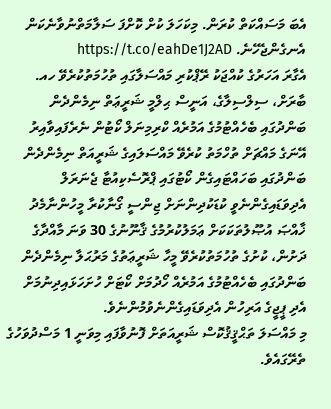އެބަ މަސައްކަތް ކުރަން. މިކަހަލަ ކުށް ކޮށްފަ ސަލާމަތްނުވާނެކަން އެނގެންޖެހޭނެ. https://t.co/eahDe1J2AD
އެގާރަ އަހަރުގެ ކުއްޖަކު ރޭޕްކުރި މައްސަލާގައި ތުހުމަތުކުރެވޭ ހއ. ބާރަށް، ސިލްސިލާގެ، އަނީސް ޙިލްމީ ޝަރީޢަތް ނިމެންދެން ބަންދުގައި ބެހެއްޓުމުގެ އަމުރެއް ކްރިމިނަލް ކޯޓުން ނެރެފައިވާއިރު އޭނަގެ މައްޗަށް ތުހްމަތު ކުރެވޭ މައްސަލައިގެ ޝަރީއަތް ނިމެންދެން ބަންދުގައި ބަހައްޓައިގެން ކޯޓުގައި ޕްރޮސެކިއުޓާ ޖެނަރަލް އެދިވަޑައިގެންނެވީ ކުޑަކުދިންނަށް ޖިންސީ ގޯނާކުރާ މީހުންނާމެދު ޚާއްޞަ އުޞޫލުތަކަކަށް ޢަމަލުކުރުމުގެ ޤާނޫނުގެ 30 ވަނަ މާއްދާގެ ދަށުން، ކުށުގެ ތުހުމަތުކުރެވޭ މީހާ ޝަރީޢަތުގެ މަރުޙަލާ ނިމެންދެން ބަންދުގައި ބެހެއްޓުމުގެ އަމުރެއް ހޯދުމަށް ކޯޓަށް ހުށަހަޅައިދިނުމަށް އެދި ޕީޖީގެ އަރިހުން އެދިވަޑައިގެންނެވުމުންނެވެ.
މި މައްސަލަ ތަޙްޤީޤުކޮސް ޝަރީއަތަށް ފޮނުވާފައި މިވަނީ 1 މަސްދުވަހުގެ ތެރޭގައެވެ.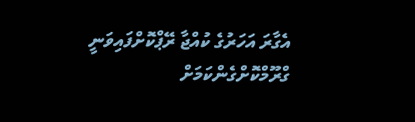އެގާރަ އަހަރުގެ ކުއްޖާ ރޭޕްކޮށްފައިވަނީ ގްރޫމްކޮށްގެންކަމަށް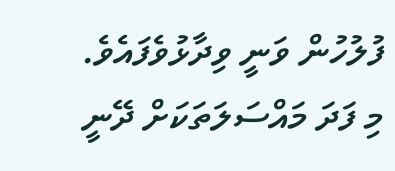ފުލުހުން ވަނީ ވިދާޅުވެފައެވެ. މި ފަދަ މައްސަލަތަކަށް ދޭނީ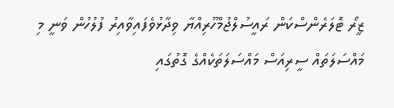ޒީރޯ ޓޮލަރެންސްކަން ރައީސުލްޖުމްހޫރިއްޔާ ވިދާޅުވެފައިވާއިރު ފުލުހުން ވަނީ މި މައްސަލަތައް ސީރިއަސް މައްސަލަތަކެއްގެ ގޮތުގައި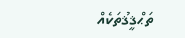ތަޙްޤީޤުތަކެއް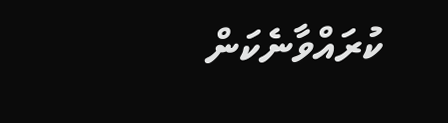ކުރައްވާނެކަން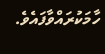ހާމަކުރައްވާފައެވެ.